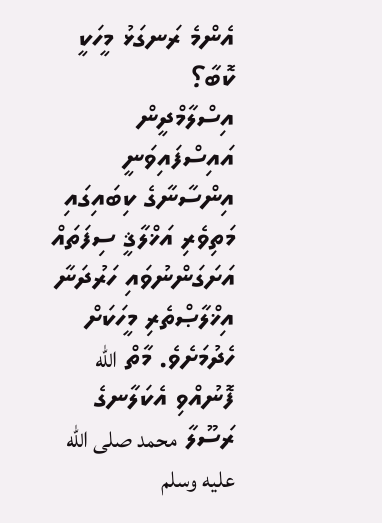އެންމެ ރަނގަޅު މީހަކީ ކޮބާ؟
އިސްލާމްދީން އައިސްފައިވަނީ އިންސާނާގެ ކިބައިގައި މަތިވެރި އަޚްލާޤީ ސިފަތައް އަށަގަންނުވައި ހަރުދަނާ އިޚްލާޞްތެރި މީހަކަށް ހެދުމަށެވެ. މާތް الله ފޮނުއްވި އެކަލާނގެ ރަސޫލާ محمد صلى الله عليه وسلم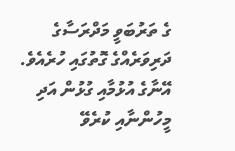ގެ ތަރުބަވީ މަދްރަސާގެ ދަރިވަރެއްގެ ގޮތުގައި ހުރެއެވެ. އޭނާގެ އުޅުމާއި ގުޅުން އަދި މީހުންނާއި ކުރެވޭ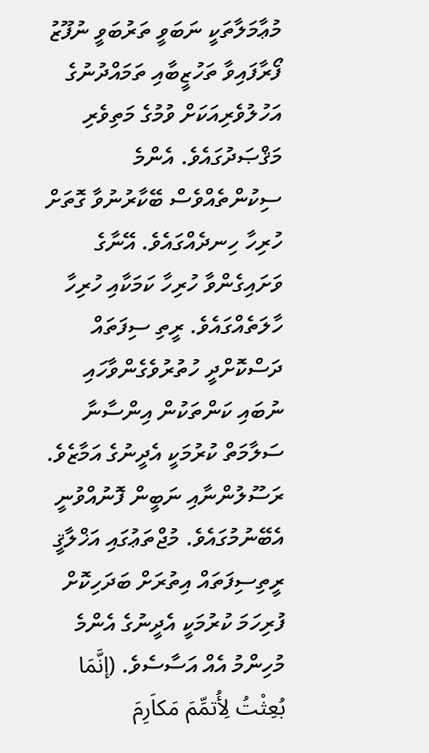މުޢާމަލާތަކީ ނަބަވީ ތަރުބަވީ ނުފޫޒު ފޯރާފައިވާ ތަހުޒީބާއި ތަމައްދުނުގެ އަހުލުވެރިއަކަށް ވުމުގެ މަތިވެރި މަޤްޞަދުގައެވެ. އެންމެ ސިކުންތެއްވެސް ބޭކާރުނުވާ ގޮތަށް ހުރިހާ ހިނދެއްގައެވެ. އޭނާގެ ވަށައިގެންވާ ހުރިހާ ކަމަކާއި ހުރިހާ ހާލަތެއްގައެވެ. ރީތި ސިފަތައް ދަސްކޮށްދީ ހުތުރުވެގެންވާހައި ނުބައި ކަންތަކުން އިންސާނާ ސަލާމަތް ކުރުމަކީ އެދީނުގެ އަމާޒެވެ. ރަސޫލުންނާއި ނަބީން ފޮނުއްވުނީ އެބޭނުމުގައެވެ. މުޖްތަޢުގައި އަޚްލާޤީ ރީތިސިފަތައް އިތުރަށް ބަދަހިކޮށް ފުރިހަމަ ކުރުމަކީ އެދީނުގެ އެންމެ މުހިންމު އެއް އަސާސެވެ. (إنَّمَا بُعِثْتُ لِأُتمِّمَ مَكاَرِمَ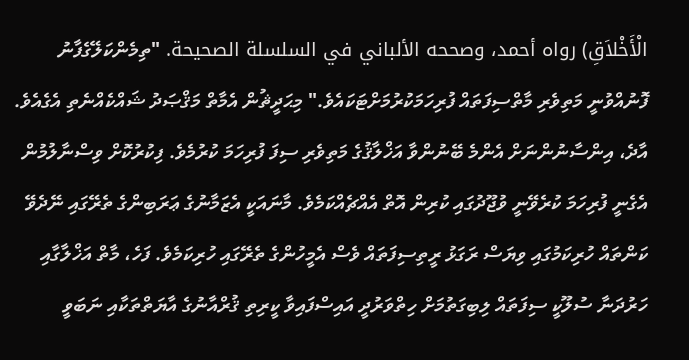الْأَخْلاَقِ) رواه أحمد، وصححه الألباني في السلسلة الصحيحة. "ތިމެންކަލޭގެފާނު ފޮނުއްވުނީ މަތިވެރި މާތްސިފަތައް ފުރިހަމަކުރުމަށްޓަކައެވެ." މިޙަދީޘުން އެމާތް މަޤްޞަދު ޝައްކެއްނެތި އެގެއެވެ. އާދެ، އިންސާނުންނަށް އެންމެ ބޭނުންވާ އަޚްލާޤުގެ މަތިވެރި ސިފަ ފުރިހަމަ ކުރުމެވެ. ފިކުރުކޮށް ވިސްނާލުމުން އެގެނީ ފުރިހަމަ ކުރެވޭނީ ވުޖޫދުގައި ކުރިން އޮތް އެއްޗެއްކަމެވެ. މާނައަކީ އެޒަމާނުގެ ޢަރަބިންގެ ތެރޭގައި ނޭދެވޭ ކަންތައް ހުރިކަމުގައި ވިޔަސް ރަގަޅު ރީތިސިފަތައް ވެސް އެމީހުންގެ ތެރޭގައި ހުރިކަމެވެ. ފަހެ، މާތް އަޚްލާގާއި ހަރުދަނާ ސުލޫކީ ސިފަތައް ލިބިގަތުމަށް ހިތްވަރުދީ އައިސްފައިވާ ކީރިތި ޤުރްއާނުގެ އާޔަތްތަކާއި ނަބަވީ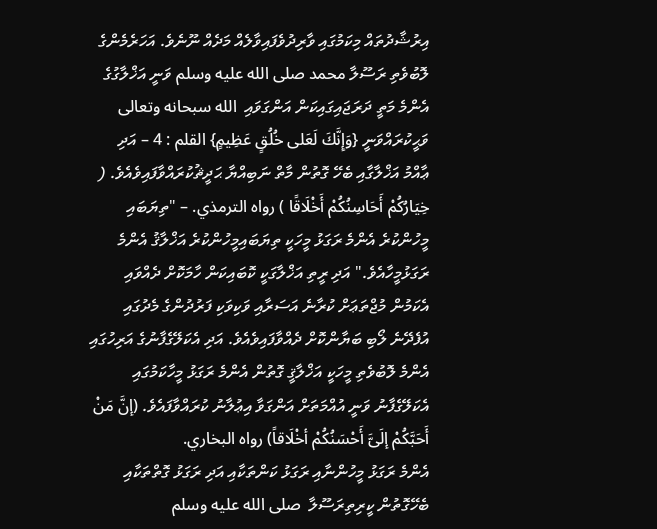އިރުޝާދުތައް މިކަމުގައި ވާރިދުވެފައިވާލެއް މަދެއް ނޫނެވެ. އަހަރެމެންގެ ލޮބުވެތި ރަސޫލާ محمد صلى الله عليه وسلم ވަނީ އަޚްލާގުގެ އެންމެ މަތީ ދަރަޖައިގައިކަން އަންގަވައި  الله سبحانه وتعالى ވަޙީކުރައްވަނީ {وَإِنَّكَ لَعَلى خُلُقٍ عَظِيمٍ} القلم : 4 – އަދި ޢާއްމު އަޚްލާގާއި ބެހޭ ގޮތުން މާތް ނަބިއްޔާ ޙަދީޘުކުރައްވާފައިވެއެވެ. ( خِيَارُكُمْ أَحَاسِنُكُمْ أَخْلَاقًا ) رواه الترمذي. – "ތިޔަބައި މީހުންކުރެ އެންމެ ރަގަޅު މީހަކީ ތިޔަބައިމީހުންކުރެ އަޚްލާޤު އެންމެ ރަގަޅުމީހާއެވެ." އަދި ރީތި އަޚްލާގަކީ ކޮބައިކަން ހާމަކޮށް ދެއްވައި އެކަމުން މުޖްތަޢަށް ކުރާނެ އަސަރާއި ވަކިވަކި ފަރުދުންގެ މެދުގައި އުފެދޭނެ ލޯބި ބަޔާންކޮށް ދެއްވާފައިވެއެވެ. އަދި އެކަލޭގެފާނުގެ އަރިހުގައި އެންމެ ލޮބުވެތި މީހަކީ އަޚްލާޤީ ގޮތުން އެންމެ ރަގަޅު މީހާކަމުގައި އެކަލޭގެފާނު ވަނީ އުއްމަތަށް އަންގަވާ އިޢުލާނު ކުރައްވާފައެވެ. (إنَّ مَنْ أَحَبَّكُمْ إلَىَّ أَحْسَنُكُمْ أخْلَاقاً) رواه البخاري.
އެންމެ ރަގަޅު މީހުންނާއި ރަގަޅު ކަންތަކާއި އަދި ރަގަޅު ގޮތްތަކާއި ބެހޭގޮތުން ކީރިތިރަސޫލާ  صلى الله عليه وسلم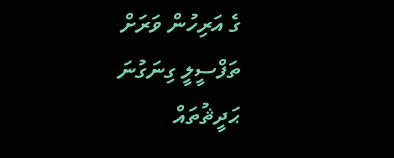ގެ އަރިހުން ވަރަށް ތަފްސީލީ ގިނަގުނަ ޙަދީޘުތައް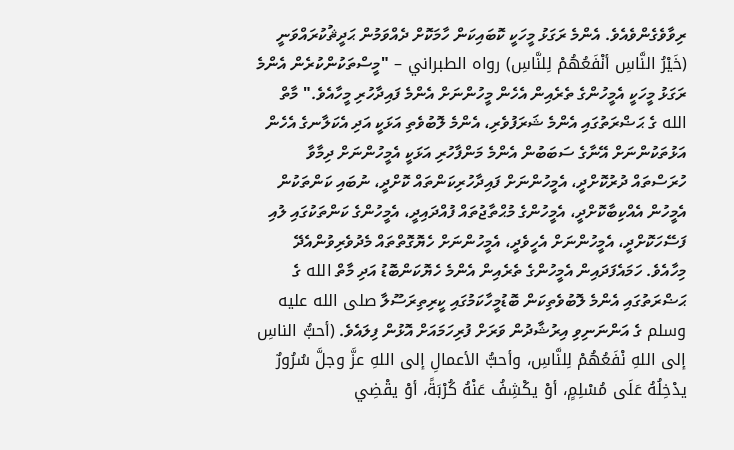ރިވާވެގެންވެއެވެ. އެންމެ ރަގަޅު މީހަކީ ކޮބައިކަން ހާމަކޮށް ދެއްވަމުން ޙަދީޘުކުރައްވަނީ (خَيْرُ النَّاسِ أنْفَعُهُمْ لِلنَّاسِ) رواه الطبراني – "މީސްތަކުންކުރެން އެންމެ ރަގަޅު މީހަކީ އެމީހުންގެ ތެރެއިން އެހެން މީހުންނަށް އެންމެ ފައިދާހުރި މީހާއެވެ." މާތް الله ގެ ޙަޟްރަތުގައި އެންމެ ޝަރަފުވެރި، އެންމެ ލޮބުވެތި އަޅަކީ އަދި އެކަލާނގެ އެހެން އަޅުތަކުންނަށް އޭނާގެ ސަބަބުން އެންމެ މަންފާހުރި އަޅަކީ އެމީހުންނަށް ދިމާވާ ހުރަސްތައް ދުރުކޮށްދީ، އެމީހުންނަށް ފައިދާހުރިކަންތައް ކޮށްދީ، ނުބައި ކަންތަކުން އެމީހުން އެއްކިބާކޮށްދީ، އެމީހުންގެ މުޙްތާޖުތައް ފުއްދައިދީ، އެމީހުންގެ ކަންތަކުގައި ލުއި ފަސޭހަކޮށްދީ، އެމީހުންނަށް އެހީވެދީ، އެމީހުންނަށް ހެޔޮގޮތްތައް މެދުވެރިވުންއެދޭ މިހާއެވެ. ހަމައެފަދައިން އެމީހުންގެ ތެރެއިން އެންމެ ހެޔޮކަންބޮޑު އަދި މާތް الله ގެ ޙަޟްރަތުގައި އެންމެ ލޮބުވެތިކަން ބޮޑުމީހާކަމުގައި ކީރިތިރަސޫލާ صلى الله عليه وسلم ގެ އަންނަނިވި އިރުޝާދުން ވަރަށް ފުރިހަމައަށް އޮޅުން ފިލައެވެ. (أحبُّ الناسِ إلى اللهِ نْفَعُهُمْ لِلنَّاسِ، وأحبُّ الأعمالِ إلى اللهِ عزَّ وجلَّ سُرُورٌ يدْخِلُهُ عَلَى مُسْلِمٍ، أوْ يكْشِفُ عَنْهُ كُرْبَةً، أوْ يقْضِي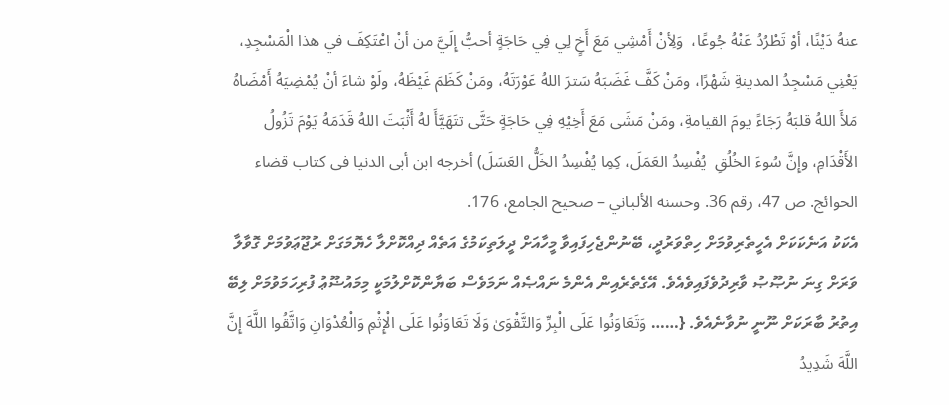عنهُ دَيْنًا، أوْ تَطْرُدُ عَنْهُ جُوعًا،  وَلِأنْ أَمْشِي مَعَ أَخٍ لِي فِي حَاجَةٍ أحبُّ إِلَيَّ من أنْ اعْتَكِفَ في هذا الْمَسْجِدِ، يَعْنِي مَسْجِدُ المدينةِ شَهْرًا، ومَنْ كَفَّ غَضَبَهُ سَترَ اللهُ عَوْرَتَهُ، ومَنْ كَظَمَ غَيْظَهُ، ولَوْ شاءَ أنْ يُمْضِيَهُ أَمْضَاهُ مَلأَ اللهُ قلبَهُ رَجَاءً يومَ القيامةِ، ومَنْ مَشَى مَعَ أَخِيْهِ فِي حَاجَةٍ حَتَّى تتَهَيَّأَ لهُ أَثْبَتَ اللهُ قَدَمَهُ يَوْمَ تَزُولُ الأَقْدَامِ، وإِنَّ سُوءَ الخُلُقِ  يُفْسِدُ العَمَلَ، كِمِا يُفْسِدُ الخَلُّ العَسَلَ) أخرجه ابن أبى الدنيا فى كتاب قضاء الحوائج. ص 47، رقم 36. وحسنه الألباني – صحيح الجامع، 176.
އެކަކު އަނެކަކަށް އެހީތެރިވުމަށް ހިތްވަރުދީ، ބޭނުންޖެހިފައިވާ މީހާއަށް ދީލަތިކަމުގެ އަތެއް ދިއްކޮށްލާ ހެޔޮމަގަށް ރުޖޫޢަވުމަށް ގޮވާލާ ވަރަށް ގިނަ ނުޞޫޞު ވާރިދުވެފައިވެއެވެ. އޭގެތެރެއިން އެންމެ ނައްޞެއް ނަމަވެސް ބަޔާންކޮށްލުމަކީ މިމައުޟޫޢު ފުރިހަމަވުމަށް ލިބޭ އިތުރު ބާރަކަށް ނޫނީ ނުވާނެއެވެ. {…… وَتَعَاوَنُوا عَلَى الْبِرِّ وَالتَّقْوَىٰ وَلَا تَعَاوَنُوا عَلَى الْإِثْمِ وَالْعُدْوَانِ وَاتَّقُوا اللَّهَ إِنَّ اللَّهَ شَدِيدُ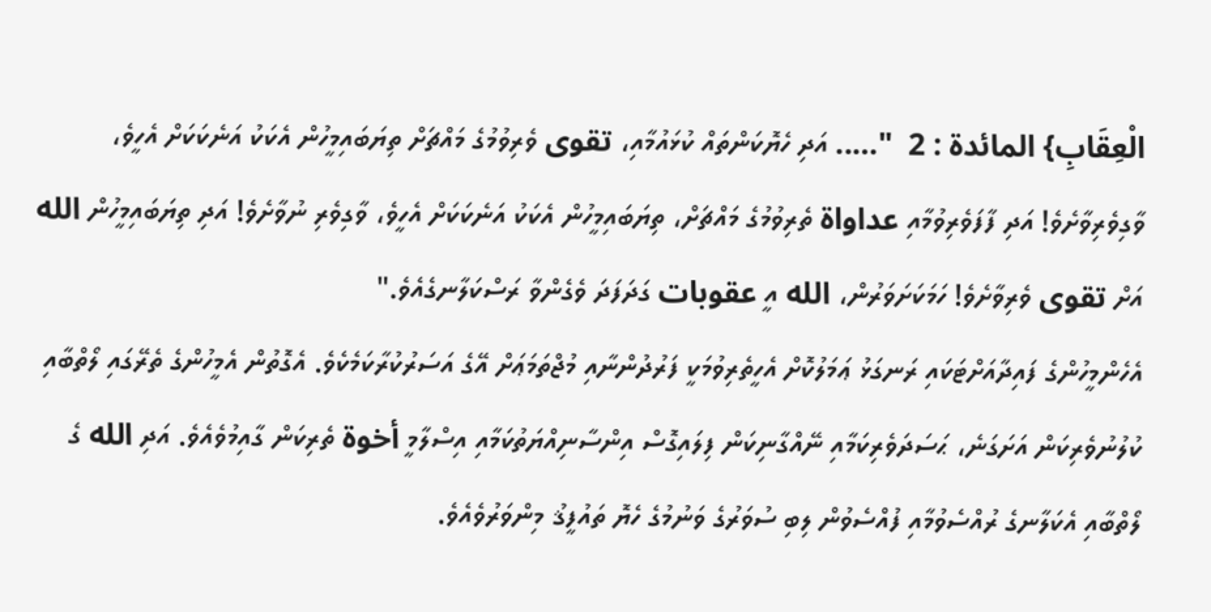الْعِقَابِ} المائدة : 2  "….. އަދި ހެޔޮކަންތައް ކުޅައުމާއި، تقوى ވެރިވުމުގެ މައްޗަށް ތިޔަބައިމީހުން އެކަކު އަނެކަކަށް އެހީވެ، ވާގިވެރިވާށެވެ! އަދި ފާފަވެރިވުމާއި عداواة ތެރިވުމުގެ މައްޗަށް، ތިޔަބައިމީހުން އެކަކު އަނެކަކަށް އެހީވެ، ވާގިވެރި ނުވާށެވެ! އަދި ތިޔަބައިމީހުން الله އަށް تقوى ވެރިވާށެވެ! ހަމަކަށަވަރުން، الله އީ عقوبات ގަދަފަދަ ވެގެންވާ ރަސްކަލާނގެއެވެ."
އެހެންމީހުންގެ ފައިދާއަށްޓަކައި ރަނގަޅު ޢަމަލުކޮށް އެހީތެރިވުމަކީ ފަރުދުންނާއި މުޖްތަމަޢަށް އޭގެ އަސަރުކުރާކަމެކެވެ. އެގޮތުން އެމީހުންގެ ތެރޭގައި ލޯތްބާއި ކުލުނުވެރިކަން އަށަގަނެ، ޙަސަދަވެރިކަމާއި ނޭއްގާނިކަން ފިލައިގޮސް އިންސާނިއްޔަތުކަމާއި އިސްލާމީ أخوة ތެރިކަން ގާއިމުވެއެވެ. އަދި الله ގެ ލޯތްބާއި އެކަލާނގެ ރުއްސެވުމާއި ފުއްސެވުން ލިބި ސުވަރުގެ ވަނުމުގެ ހެޔޮ ތައުފީޤު މިންވަރުވެއެވެ.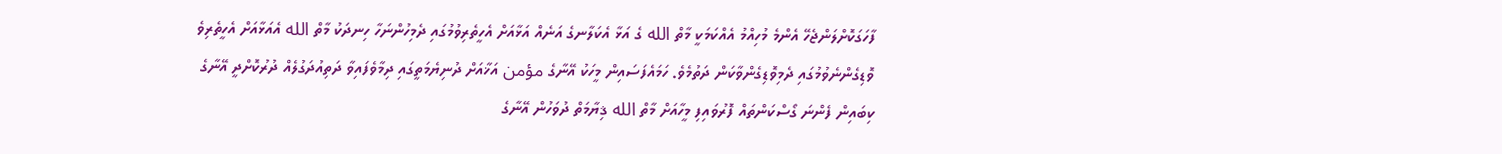ފާހަގަކޮށްލަންޖެހޭ އެންމެ މުހިއްމު އެއްކަމަކީ މާތް الله ގެ އަޅާ އެކަލާނގެ އަނެއް އަޅާއަށް އެހީތެރިވުމުގައި ދެމިހުންނަހާ ހިނދަކު މާތް الله އެއަޅާއަށް އެހީތެރިވެ ވޮޑިގެންނެވުމުގައި ދެމިވޮޑިގެންވާކަން ދަތުމެވެ. ހަމައެފަސައިން މީހަކު އޭނާގެ مؤمن އަޚާއަށް ދުނިޔެމަތީގައި ދިމާވެފައިވާ ދަތިއުދަގުލެއް ދުރުކޮށްދީ އޭނާގެ ކިބައިން ފެންނަ ގޯސްކަންތައް ފޮރުވައިފި މީހާއަށް މާތް الله ޤިޔާމަތް ދުވަހުން އޭނާގެ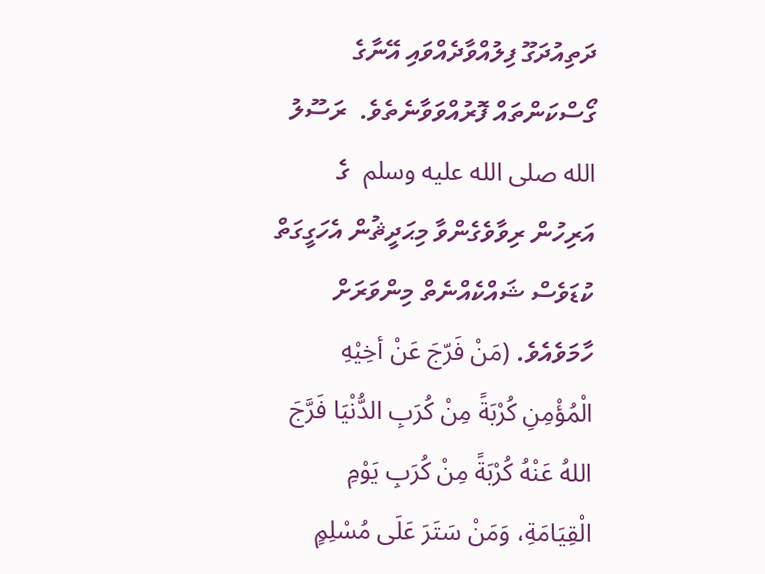ދަތިއުދަގޫ ފިލުއްވާދެއްވައި އޭނާގެ ގޯސްކަންތައް ފޮރުއްވަވާނެތެވެ.  ރަސޫލު الله صلى الله عليه وسلم  ގެ އަރިހުން ރިވާވެގެންވާ މިޙަދީޘުން އެހަގީގަތް ކުޑަވެސް ޝައްކެއްނެތް މިންވަރަށް ހާމަވެއެވެ. (مَنْ فَرّجَ عَنْ أخِيْهِ الْمُؤْمِنِ كُرْبَةً مِنْ كُرَبِ الدُّنْيَا فَرَّجَ اللهُ عَنْهُ كُرْبَةً مِنْ كُرَبِ يَوْمِ الْقِيَامَةِ، وَمَنْ سَتَرَ عَلَى مُسْلِمٍ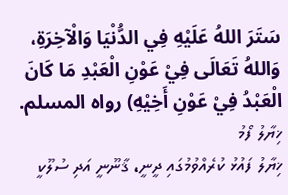سَتَرَ اللهُ عَلَيْهِ فِي الدُّنْيَا وَالْآخِرَةِ، وَاللهُ تَعَالَى فِيْ عَوْنِ الْعَبْدِ مَا كَانَ الْعَبْدُ فِيْ عَوْنِ أَخِيْهِ) رواه المسلم.
ޚިޔާލު ފޯމު
ޚިޔާލު ފައުޅު ކުރެއްވުމުގައި ދީނީ، ޤާނޫނީ އަދި ސުލޫކީ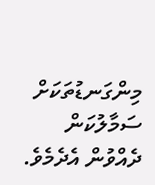މިންގަނޑުތަކަށް ސަމާލުކަން ދެއްވުން އެދެމެވެ.